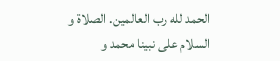الحمد لله رب العالمين. الصلاة و السلام على نبينا محمد و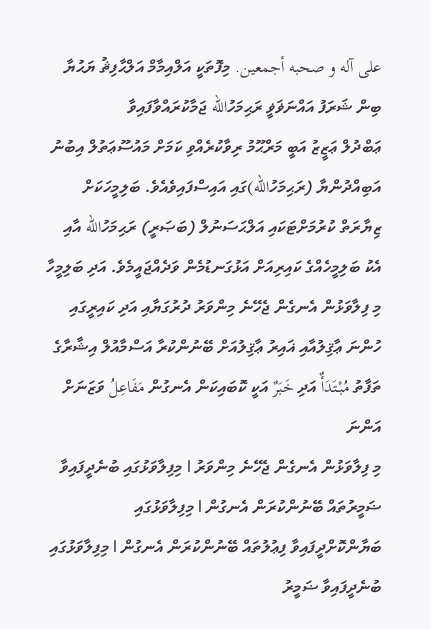على آله و صحبه أجمعين. މިފޮތަކީ އަލްއިމާމް އަލްޙާފިޘު ޔަޙުޔާ ބިން ޝަރަފު އައްނަޥަޥީ ރަޙިމަހުالله ޖަމާކުރައްވާފައިވާ
ޢަބްދުލް ޢަޒީޒު އަބީ މަރްޙޫމު ރިވާކުރެއްވި ކަމަށް މައުސޫޢަތުލް އިބުނު އަބިއްދުންޔާ (ރަޙިމަހުالله)ގައި އައިސްފައިވެއެވެ. ބަލިމީހަކަށް ޒިޔާރަތް ކުރުމަށްޓަކައި އަލްޙަސަނުލް (ބަޞަރީ) ރަޙިމަހުالله އާއި އެކު ބަލިމީހެއްގެ ކައިރިއަށް އަޅުގަނޑުމެން ވަދެއްޖައީމެވެ. އަދި ބަލިމީހާ
މި ފިލާވަޅުން އެނގެން ޖެހޭނެ މިންވަރު ދުރުގަޔާއި އަދި ކައިރީގައި ހުންނަ ޢާޤިލުއާއި ޣައިރު ޢާޤިލުއަށް ބޭނުންކުރާ އަސްމާއުލް އިޝާރާގެ ތަފާތު مُبْتَدَأٌ އަދި خَبَرٌ އަކީ ކޮބައިކަން އެނގުން مَفَاعِلُ ވަޒަނަށް އަންނަ
މި ފިލާވަޅުން އެނގެން ޖެހޭނެ މިންވަރު l މިފިލާވަޅުގައި ބުނެދީފައިވާ ޟަމީރުތައް ބޭނުންކުރަން އެނގުން l މިފިލާވަޅުގައި ބަޔާންކޮށްދީފައިވާ ފިޢުލުތައް ބޭނުންކުރަން އެނގުން l މިފިލާވަޅުގައި ބުނެދީފައިވާ ޟަމީރު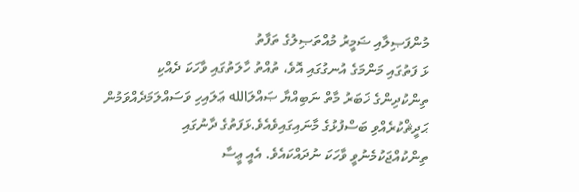މުންފަޞިލާއި ޟަމީރު މުއްތަޞިލުގެ ތަފާތު
ޅަ ފަތުގައި މަންމަގެ އުނގުގައި އޮވެ، ތުއްތު ހާލަތުގައި ވާހަކަ ދެއްކި ތިންކުދިންގެ ޚަބަރު މާތް ނަބިއްޔާ ޞައްލަالله ޢަލައިހި ވަސައްލަމަދެއްވަމުން ޙަދީޘްކުރެއްވި ބަސްފުޅުގެ މާނައިގައިވެއެވެ.ޅަފަތުގެ ދާނުގައި ތިންކުއްޖަކުމެނުވީ ވާހަކަ ނުދައްކައެވެ. އެއީ ޢީސާ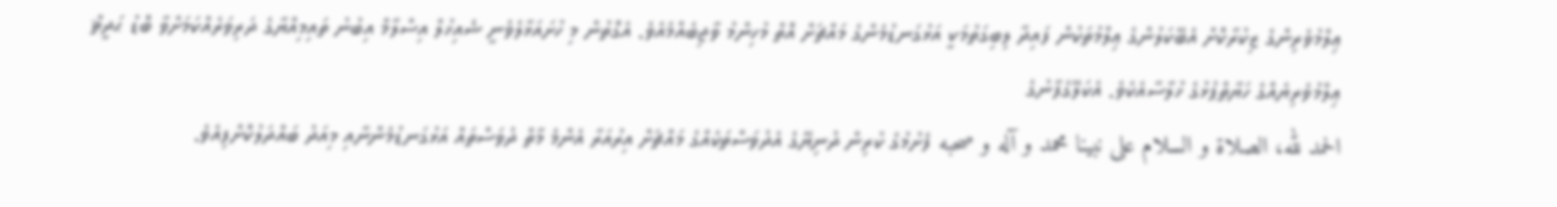ޢިލްމުވެރިންގެ ޒިކުރާކޮށް އެބޭކަލުންގެ ޢިލްމުތަކުން ފައިދާ ލިބިގަތުމަކީ އަޅުގަނޑުމެންގެ މައްޗަށް އޮތް މުހިންމު ވާޖިބެއްމެއެވެ. އެގޮތުން މި ހުށައަޅާލެވެނީ ޝެއިޚުލް އިސްލާމް އިބުނު ތައިމިއްޔާގެ ދަރިވަރެއްކަމަށްވާ ބޮޑު ޙަދީޘް ޢިލްމުވެރިޔެއްގެ ހަޔާތްޕުޅުގެ ޚުލާސާއެކެވެ. އެކަލޭގެފާނުގެ
الحمد لله، الصلاة و السلام على نبينا محمد و آله و صحبه ފެށުމުގެ ކުރިން ދުނިޔޭގެ އެދުވަސްތަކެއްގެ މައްޗަށް އިރުއަރާ އެންމެ މާތް ދުވަސްތައް އަޅުގަނޑުމެންނާއި މިއަދު ބައްދަލުކޮށްފިއެވެ.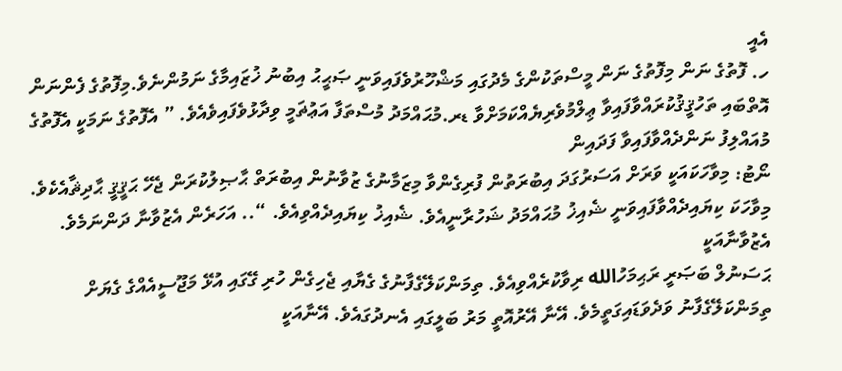އެއީ
ހ. ފޮތުގެ ނަން މިފޮތުގެ ނަން މީސްތަކުންގެ މެދުގައި މަޝްހޫރުވެފައިވަނީ ޞަޙީޙު އިބުނު ޚުޒައިމާގެ ނަމުންނެވެ.މިފޮތުގެ ފެންނަން އޮތްބައި ތަހުޤީޤުކުރައްވާފައިވާ ޢިލްމުވެރިޔެއްކަމަށްވާ ޑރ.މުޙައްމަދު މުސްތަފާ އަޢުޡަމީ ވިދާޅުވެފައިވެއެވެ. ” އެފޮތުގެ ނަމަކީ އެފޮތުގެ މުއައްލިފު ނަންދެއްވާފައިވާ ފަދައިން
ނޯޓު: މިވާހަކައަކީ ވަރަށް އަސަރުގަދަ އިބުރަތުން ފުރިގެންވާ މިޒަމާނުގެ ޒުވާނުން އިބުރަތް ޙާޞިލުކުރަން ޖެހޭ ޙަޤީޤީ ޙާދިޘާއެކެވެ. މިވާހަކަ ކިޔައިދެއްވާފައިވަނީ ޝެއިޚު މުޙައްމަދު ޝަހުރާނީއެވެ. ޝެއިޚު ކިޔައިދެއްވިއެވެ. “.. އަހަރެން އެޒުވާނާ ދަންނަމެވެ. އެޒުވާނާއަކީ
ޙަސަނުލް ބަޞަރީ ރަޙިމަހުالله ރިވާކުރެއްވިއެވެ. ތިމަންކަލޭގެފާނުގެ ގެޔާއި ޖެހިގެން ހުރި ގޭގައި އުޅޭ މަޖޫސީއެއްގެ ގެޔަށް ތިމަންކަލޭގެފާނު ވަދެވަޑައިގަތީމެވެ. އޭނާ އޭރުއޮތީ މަރު ބަލީގައި އެނދުގައެވެ. އޭނާއަކީ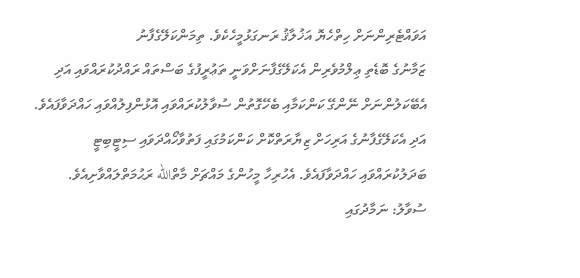އަވައްޓެރިންނަށް ހިތްހެޔޮ އަޚުލާޤު ރަނގަޅުމީހެކެވެ. ތިމަންކަލޭގެފާނު
ޒަމާނުގެ ބޮޑެތި ޢިލްމުވެރިން އެކަލޭގެފާނަށްވަނީ ތަޢުރީފުގެ ބަސްތައް ރައްދުކުރައްވައި އަދި އެބޭކަލުންނަށް ނޭންގޭ ކަންކަމާއި ބެހޭގޮތުން ސުވާލުކުރައްވައި އޮޅުންފިލުއްވައި ހައްދަވާފައެވެ. އަދި އެކަލޭގެފާނުގެ އަރިހަށް ޒިޔާރަތްކޮށް ކަންކަމުގައި ފަތުވާހޯއްދަވައި ސިޓީބިޓީ ބަދަލުކުރައްވައި ހައްދަވާފައެވެ. އެހުރިހާ މީހުންގެ މައްޗަށް މާތްالله ރަޙުމަތްލައްވާށިއެވެ.
ސުވާލު: ނަމާދުގައި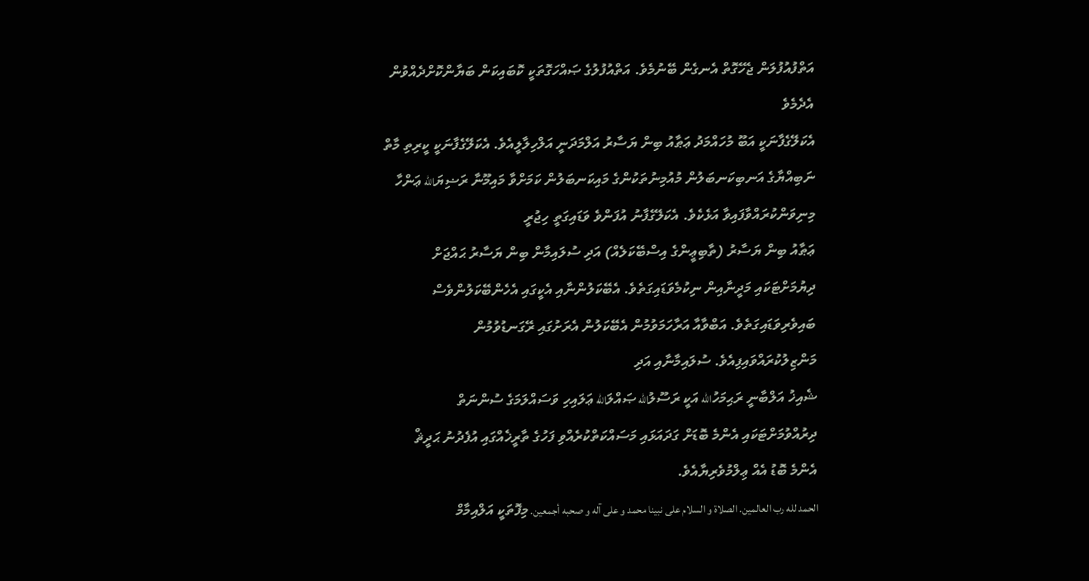އަތްފުއުފުލަން ޖެހޭގޮތް އެނގެން ބޭނުމެވެ. އަތްއުފުލުގެ ޞައްހަގޮތަކީ ކޮބައިކަން ބަޔާންކޮށްދެއްވުން އެދެމެވެ
އެކަލޭގެފާނަކީ އަބޫ މުހައްމަދު ޢަޠާއު ބިން ޔަސާރު އަލްމަދަނީ އަލްހިލާލީއެވެ. އެކަލޭގެފާނަކީ ކީރިތި މާތް ނަބިއްޔާގެ އަނބިކަނބަލުން މުއުމިނުތަކުންގެ މައިކަނބަލުން ކަމަށްވާ މައިމޫނާ ރަޟިޔަالله ޢަންހާ މިނިވަންކުރައްވާފައިވާ އަޅެކެވެ. އެކަލޭގެފާނު އުފަންވެ ވަޑައިގަތީ ހިޖުރީ
ޢަޠާއު ބިން ޔަސާރު (ތާބިޢީންގެ އިސްބޭކަލެއް) އަދި ސުލައިމާން ބިން ޔަސާރު ޙައްޖަށް ދިޔުމަށްޓަކައި މަދީނާއިން ނިކުމެވަޑައިގަތެވެ. އެބޭކަލުންނާއި އެކީގައި އެހެންބޭކަލުންވެސް ބައިވެރިވަޑައިގަތެވެ. އަބްވާއާ އަރާހަމަވުމުން އެބޭކަލުން އެރަށުގައި ރޭގަނޑުވުމުން މަންޒިލުކުރައްވައިފިއެވެ. ސުލައިމާނާއި އަދި
ޝެއިޚު އަލްބާނީ ރަޙިމަހުالله އަކީ ރަސޫލުالله ޞައްލަالله ޢަލައިހި ވަސައްލަމަގެ ސުންނަތް ދިރުއްވުމަށްޓަކައި އެންމެ ބޮޑަށް ގަދައަޅައި މަސައްކަތްކުރެއްވި ފަހުގެ ތާރީޚެއްގައި އުފެދުނު ޙަދީޘް އެންމެ ބޮޑު އެއް ޢިލްމުވެރިޔާއެވެ.
الحمد لله رب العالمين. الصلاة و السلام على نبينا محمد و على آله و صحبه أجمعين. މިފޮތަކީ އަލްއިމާމް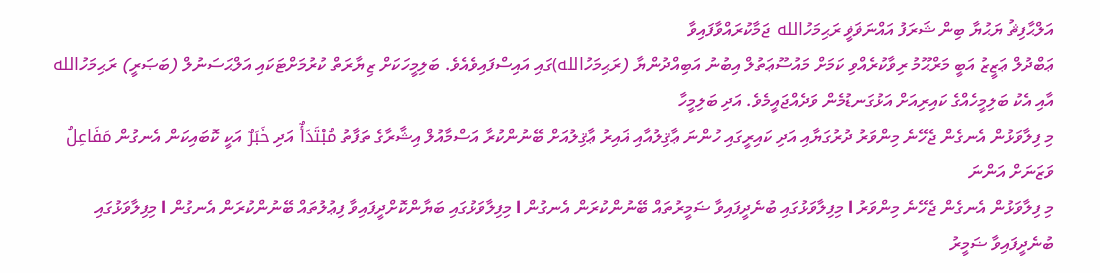އަލްޙާފިޘު ޔަޙުޔާ ބިން ޝަރަފު އައްނަޥަޥީ ރަޙިމަހުالله ޖަމާކުރައްވާފައިވާ
ޢަބްދުލް ޢަޒީޒު އަބީ މަރްޙޫމު ރިވާކުރެއްވި ކަމަށް މައުސޫޢަތުލް އިބުނު އަބިއްދުންޔާ (ރަޙިމަހުالله)ގައި އައިސްފައިވެއެވެ. ބަލިމީހަކަށް ޒިޔާރަތް ކުރުމަށްޓަކައި އަލްޙަސަނުލް (ބަޞަރީ) ރަޙިމަހުالله އާއި އެކު ބަލިމީހެއްގެ ކައިރިއަށް އަޅުގަނޑުމެން ވަދެއްޖައީމެވެ. އަދި ބަލިމީހާ
މި ފިލާވަޅުން އެނގެން ޖެހޭނެ މިންވަރު ދުރުގަޔާއި އަދި ކައިރީގައި ހުންނަ ޢާޤިލުއާއި ޣައިރު ޢާޤިލުއަށް ބޭނުންކުރާ އަސްމާއުލް އިޝާރާގެ ތަފާތު مُبْتَدَأٌ އަދި خَبَرٌ އަކީ ކޮބައިކަން އެނގުން مَفَاعِلُ ވަޒަނަށް އަންނަ
މި ފިލާވަޅުން އެނގެން ޖެހޭނެ މިންވަރު l މިފިލާވަޅުގައި ބުނެދީފައިވާ ޟަމީރުތައް ބޭނުންކުރަން އެނގުން l މިފިލާވަޅުގައި ބަޔާންކޮށްދީފައިވާ ފިޢުލުތައް ބޭނުންކުރަން އެނގުން l މިފިލާވަޅުގައި ބުނެދީފައިވާ ޟަމީރު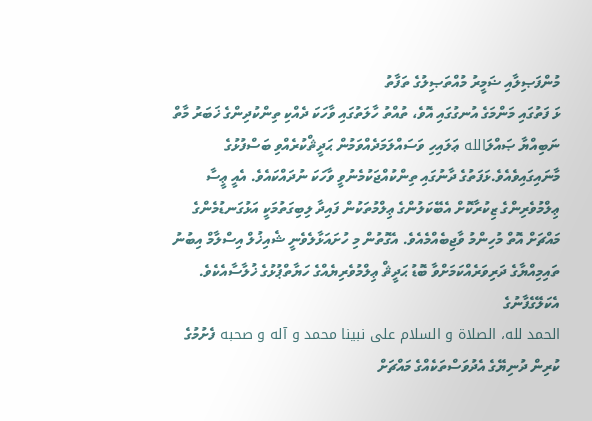މުންފަޞިލާއި ޟަމީރު މުއްތަޞިލުގެ ތަފާތު
ޅަ ފަތުގައި މަންމަގެ އުނގުގައި އޮވެ، ތުއްތު ހާލަތުގައި ވާހަކަ ދެއްކި ތިންކުދިންގެ ޚަބަރު މާތް ނަބިއްޔާ ޞައްލަالله ޢަލައިހި ވަސައްލަމަދެއްވަމުން ޙަދީޘްކުރެއްވި ބަސްފުޅުގެ މާނައިގައިވެއެވެ.ޅަފަތުގެ ދާނުގައި ތިންކުއްޖަކުމެނުވީ ވާހަކަ ނުދައްކައެވެ. އެއީ ޢީސާ
ޢިލްމުވެރިންގެ ޒިކުރާކޮށް އެބޭކަލުންގެ ޢިލްމުތަކުން ފައިދާ ލިބިގަތުމަކީ އަޅުގަނޑުމެންގެ މައްޗަށް އޮތް މުހިންމު ވާޖިބެއްމެއެވެ. އެގޮތުން މި ހުށައަޅާލެވެނީ ޝެއިޚުލް އިސްލާމް އިބުނު ތައިމިއްޔާގެ ދަރިވަރެއްކަމަށްވާ ބޮޑު ޙަދީޘް ޢިލްމުވެރިޔެއްގެ ހަޔާތްޕުޅުގެ ޚުލާސާއެކެވެ. އެކަލޭގެފާނުގެ
الحمد لله، الصلاة و السلام على نبينا محمد و آله و صحبه ފެށުމުގެ ކުރިން ދުނިޔޭގެ އެދުވަސްތަކެއްގެ މައްޗަށް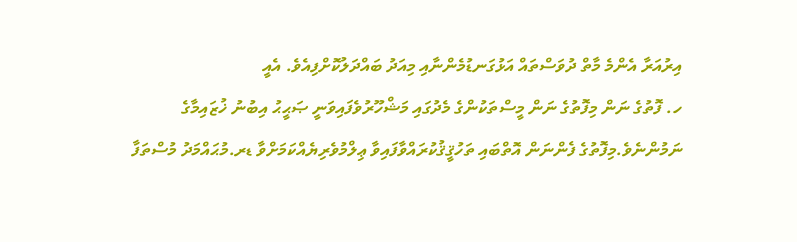އިރުއަރާ އެންމެ މާތް ދުވަސްތައް އަޅުގަނޑުމެންނާއި މިއަދު ބައްދަލުކޮށްފިއެވެ. އެއީ
ހ. ފޮތުގެ ނަން މިފޮތުގެ ނަން މީސްތަކުންގެ މެދުގައި މަޝްހޫރުވެފައިވަނީ ޞަޙީޙު އިބުނު ޚުޒައިމާގެ ނަމުންނެވެ.މިފޮތުގެ ފެންނަން އޮތްބައި ތަހުޤީޤުކުރައްވާފައިވާ ޢިލްމުވެރިޔެއްކަމަށްވާ ޑރ.މުޙައްމަދު މުސްތަފާ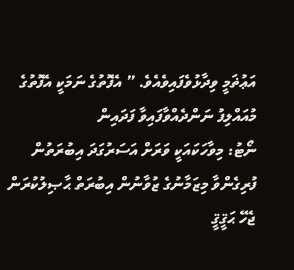އަޢުޡަމީ ވިދާޅުވެފައިވެއެވެ. ” އެފޮތުގެ ނަމަކީ އެފޮތުގެ މުއައްލިފު ނަންދެއްވާފައިވާ ފަދައިން
ނޯޓު: މިވާހަކައަކީ ވަރަށް އަސަރުގަދަ އިބުރަތުން ފުރިގެންވާ މިޒަމާނުގެ ޒުވާނުން އިބުރަތް ޙާޞިލުކުރަން ޖެހޭ ޙަޤީޤީ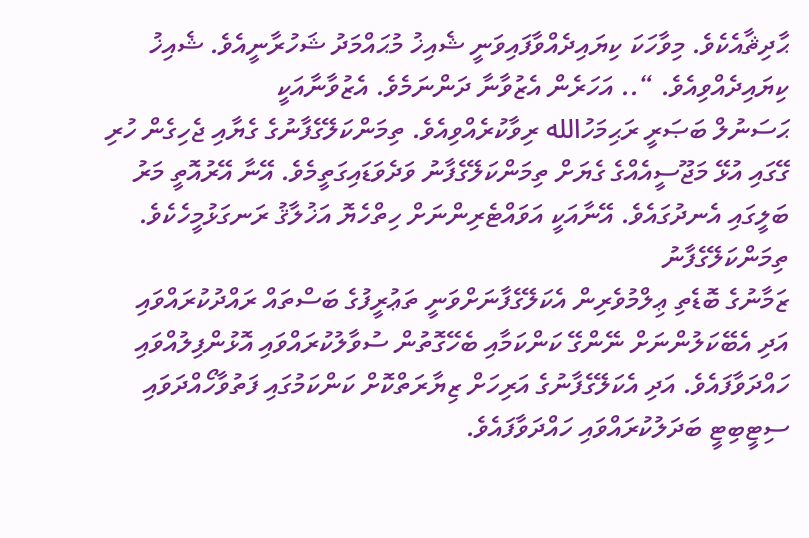ޙާދިޘާއެކެވެ. މިވާހަކަ ކިޔައިދެއްވާފައިވަނީ ޝެއިޚު މުޙައްމަދު ޝަހުރާނީއެވެ. ޝެއިޚު ކިޔައިދެއްވިއެވެ. “.. އަހަރެން އެޒުވާނާ ދަންނަމެވެ. އެޒުވާނާއަކީ
ޙަސަނުލް ބަޞަރީ ރަޙިމަހުالله ރިވާކުރެއްވިއެވެ. ތިމަންކަލޭގެފާނުގެ ގެޔާއި ޖެހިގެން ހުރި ގޭގައި އުޅޭ މަޖޫސީއެއްގެ ގެޔަށް ތިމަންކަލޭގެފާނު ވަދެވަޑައިގަތީމެވެ. އޭނާ އޭރުއޮތީ މަރު ބަލީގައި އެނދުގައެވެ. އޭނާއަކީ އަވައްޓެރިންނަށް ހިތްހެޔޮ އަޚުލާޤު ރަނގަޅުމީހެކެވެ. ތިމަންކަލޭގެފާނު
ޒަމާނުގެ ބޮޑެތި ޢިލްމުވެރިން އެކަލޭގެފާނަށްވަނީ ތަޢުރީފުގެ ބަސްތައް ރައްދުކުރައްވައި އަދި އެބޭކަލުންނަށް ނޭންގޭ ކަންކަމާއި ބެހޭގޮތުން ސުވާލުކުރައްވައި އޮޅުންފިލުއްވައި ހައްދަވާފައެވެ. އަދި އެކަލޭގެފާނުގެ އަރިހަށް ޒިޔާރަތްކޮށް ކަންކަމުގައި ފަތުވާހޯއްދަވައި ސިޓީބިޓީ ބަދަލުކުރައްވައި ހައްދަވާފައެވެ.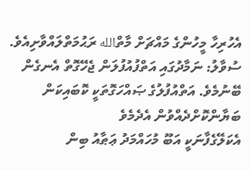އެހުރިހާ މީހުންގެ މައްޗަށް މާތްالله ރަޙުމަތްލައްވާށިއެވެ.
ސުވާލު: ނަމާދުގައި އަތްފުއުފުލަން ޖެހޭގޮތް އެނގެން ބޭނުމެވެ. އަތްއުފުލުގެ ޞައްހަގޮތަކީ ކޮބައިކަން ބަޔާންކޮށްދެއްވުން އެދެމެވެ
އެކަލޭގެފާނަކީ އަބޫ މުހައްމަދު ޢަޠާއު ބިން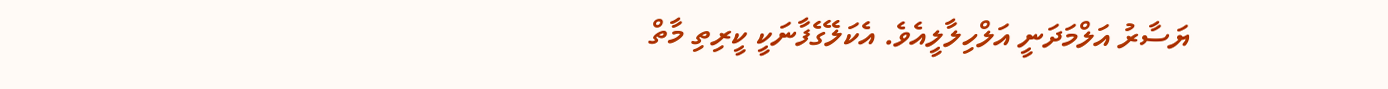ޔަސާރު އަލްމަދަނީ އަލްހިލާލީއެވެ. އެކަލޭގެފާނަކީ ކީރިތި މާތް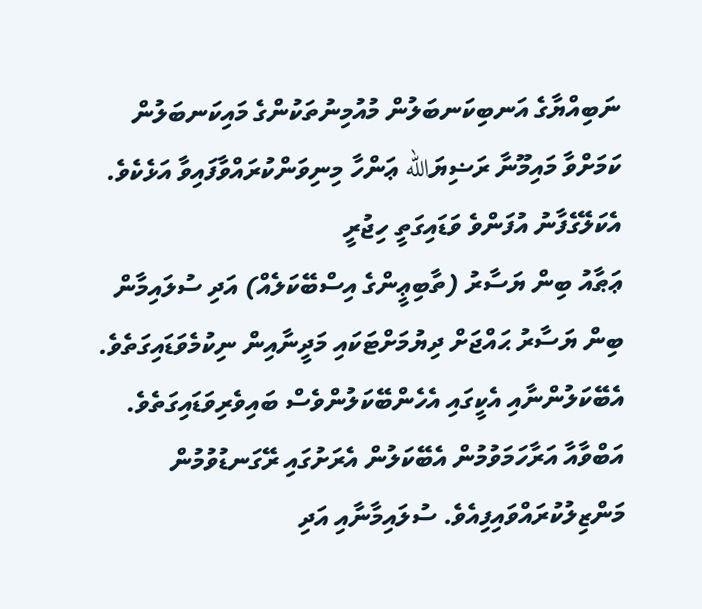ނަބިއްޔާގެ އަނބިކަނބަލުން މުއުމިނުތަކުންގެ މައިކަނބަލުން ކަމަށްވާ މައިމޫނާ ރަޟިޔަالله ޢަންހާ މިނިވަންކުރައްވާފައިވާ އަޅެކެވެ. އެކަލޭގެފާނު އުފަންވެ ވަޑައިގަތީ ހިޖުރީ
ޢަޠާއު ބިން ޔަސާރު (ތާބިޢީންގެ އިސްބޭކަލެއް) އަދި ސުލައިމާން ބިން ޔަސާރު ޙައްޖަށް ދިޔުމަށްޓަކައި މަދީނާއިން ނިކުމެވަޑައިގަތެވެ. އެބޭކަލުންނާއި އެކީގައި އެހެންބޭކަލުންވެސް ބައިވެރިވަޑައިގަތެވެ. އަބްވާއާ އަރާހަމަވުމުން އެބޭކަލުން އެރަށުގައި ރޭގަނޑުވުމުން މަންޒިލުކުރައްވައިފިއެވެ. ސުލައިމާނާއި އަދި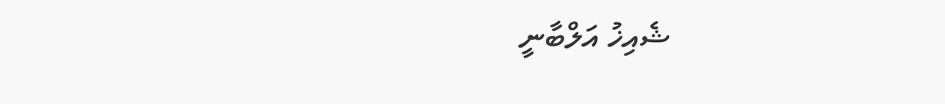ޝެއިޚު އަލްބާނީ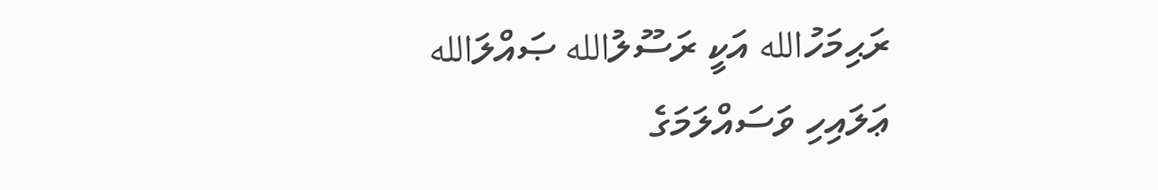ރަޙިމަހުالله އަކީ ރަސޫލުالله ޞައްލަالله ޢަލައިހި ވަސައްލަމަގެ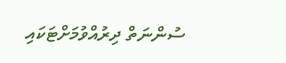ސުންނަތް ދިރުއްވުމަށްޓަކައި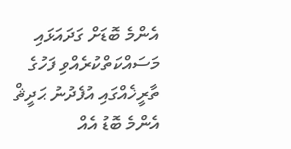އެންމެ ބޮޑަށް ގަދައަޅައި މަސައްކަތްކުރެއްވި ފަހުގެ ތާރީޚެއްގައި އުފެދުނު ޙަދީޘް އެންމެ ބޮޑު އެއް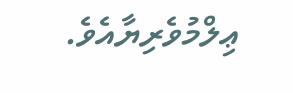ޢިލްމުވެރިޔާއެވެ.